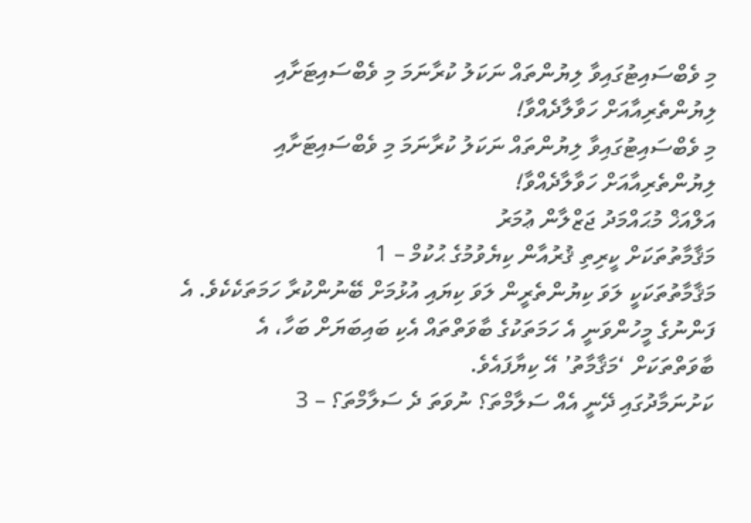މި ވެބްސައިޓުގައިވާ ލިޔުންތައް ނަކަލު ކުރާނަމަ މި ވެބްސައިޓަށާއި ލިޔުންތެރިއާއަށް ހަވާލާދެއްވާ!
މި ވެބްސައިޓުގައިވާ ލިޔުންތައް ނަކަލު ކުރާނަމަ މި ވެބްސައިޓަށާއި ލިޔުންތެރިއާއަށް ހަވާލާދެއްވާ!
އަލްއަޚް މުޙައްމަދު ޖަޒްލާން ޢުމަރު
މަޤާމާތުތަކަށް ކީރިތި ޤުރުއާން ކިޔެވުމުގެ ޙުކުމް – 1
މަޤާމާތުތަކަކީ ލަވަ ކިޔުންތެރީން ލަވަ ކިޔައި އުޅުމަށް ބޭނުންކުރާ ހަމަތަކެކެވެ. އެ ފަންނުގެ މީހުންވަނީ އެ ހަމަތަކުގެ ބާވަތްތައް އެކި ބައިބަޔަށް ބަހާ، އެ ބާވަތްތަކަށް ‘މަޤާމާތު’ އޭ ކިޔާފައެވެ.
ކަށުނަމާދުގައި ދޭނީ އެއް ސަލާމްތަ؟ ނުވަތަ ދެ ސަލާމްތަ؟ – 3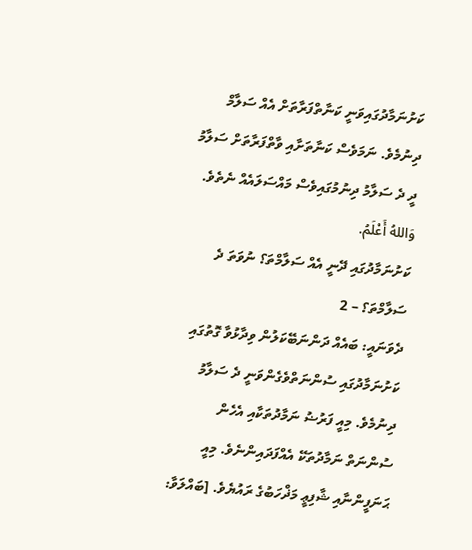ކަށުނަމާދުގައިވަނީ ކަނާތްފަރާތަށް އެއް ސަލާމް ދިނުމެވެ. ނަމަވެސް ކަނާތަށާއި ވާތްފަރާތަށް ސަލާމު ދީ ދެ ސަލާމު ދިނުމުގައިވެސް މައްސަލައެއް ނެތެވެ. وَاللهُ أَعْلَمُ.
ކަށުނަމާދުގައި ދޭނީ އެއް ސަލާމްތަ؟ ނުވަތަ ދެ ސަލާމްތަ؟ – 2
ދެވަނައީ: ބައެއް ދަންނަބޭކަލުން ވިދާޅުވާ ގޮތުގައި ކަށުނަމާދުގައި ސުންނަތްވެގެންވަނީ ދެ ސަލާމު ދިނުމެވެ. މިއީ ފަރުޟު ނަމާދުތަކާއި އެހެން ސުންނަތް ނަމާދުތަކޭ އެއްފަދައިންނެވެ. މިއީ ޙަނަފީންނާއި ޝާފިޢީ މަޛްހަބުގެ ރައުޔެވެ. [ބައްލަވާ: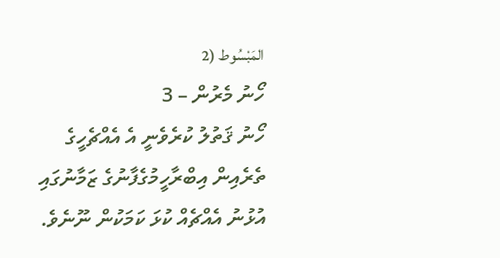المَبْسُوط (2
ހޯނު މެރުން – 3
ހޯނު ޤަތުލު ކުރެވެނީ އެ އެއްޗެހީގެ ތެރެއިން އިބްރާހީމުގެފާނުގެ ޒަމާނުގައި އުޅުނު އެއްޗެއް ކުޅަ ކަމަކުން ނޫނެވެ.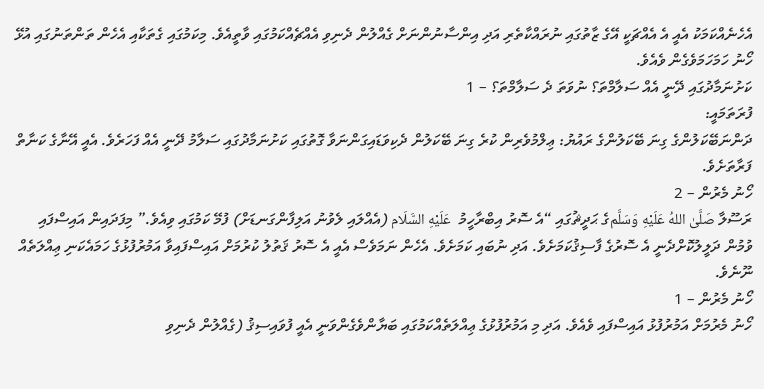އެހެނެއްކަމަކު އެއީ އެ އެއްޗަކީ އޭގެ ޒާތުގައި ނުރައްކާތެރި އަދި އިންސާނުންނަށް ގެއްލުން ދެނިވި އެއްޗެއްކަމުގައި ވާތީއެވެ. މިކަމުގައި ގެތަކާއި އެހެން ތަންތަނުގައި އުޅޭ ހޯނު ހަމަހަމަވެގެން ވެއެވެ.
ކަށުނަމާދުގައި ދޭނީ އެއް ސަލާމްތަ؟ ނުވަތަ ދެ ސަލާމްތަ؟ – 1
ފުރަތަމައީ:
ދަންނަބޭކަލުންގެ ގިނަ ބޭކަލުންގެ ރައުޔު: ޢިލްމުވެރިން ކުރެ ގިނަ ބޭކަލުން ދެކިވަޑައިގަންނަވާ ގޮތުގައި ކަށުނަމާދުގައި ސަލާމު ދޭނީ އެއް ފަހަރެވެ. އެއީ އޭނާގެ ކަނާތް ފަރާތަށެވެ.
ހޯނު މެރުން – 2
ރަސޫލާ صَلَّىٰ اللهُ عَلَيْهِ وَسَلَّمގެ ޙަދީޘުގައި “އެ ސޮރު އިބްރާހީމު  عَلَيْهِ السَّلَام (އެއްލައި ލެވުނު އަލިފާންގަނޑަށް) ފުމޭ ކަމުގައި ވިއެވެ.” މިފަދައިން އައިސްފައި ވުމުން ދަލީލުކޮށްދެނީ އެ ސޮރުގެ ފާސިޤުކަމަށެވެ. އަދި ނުބައި ކަމަށެވެ. އެހެން ނަމަވެސް އެއީ އެ ސޮރު ޤަތުލު ކުރުމަށް އައިސްފައިވާ އަމުރުފުޅުގެ ހަމައެކަނި ޢިއްލަތެއް ނޫނެވެ.
ހޯނު މެރުން – 1
ހޯނު މެރުމަށް އަމުރުފުޅު އައިސްފައި ވެއެވެ. އަދި މި އަމުރުފުޅުގެ ޢިއްލަތެއްކަމުގައި ބަޔާންވެގެންވަނީ އެއީ ފުވައިސިޤު (ގެއްލުން ދެނިވި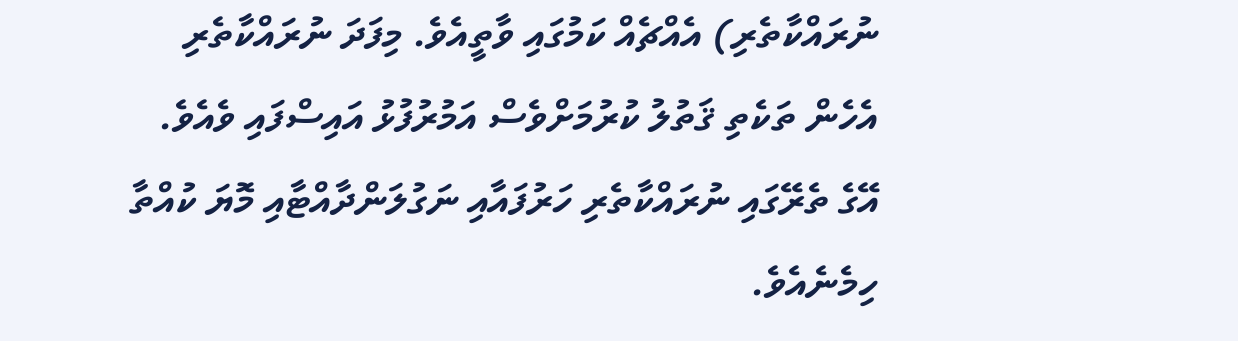ނުރައްކާތެރި) އެއްޗެއް ކަމުގައި ވާތީއެވެ. މިފަދަ ނުރައްކާތެރި އެހެން ތަކެތި ޤަތުލު ކުރުމަށްވެސް އަމުރުފުޅު އައިސްފައި ވެއެވެ. އޭގެ ތެރޭގައި ނުރައްކާތެރި ހަރުފައާއި ނަގުލަންދާއްޓާއި މޮޔަ ކުއްތާ ހިމެނެއެވެ.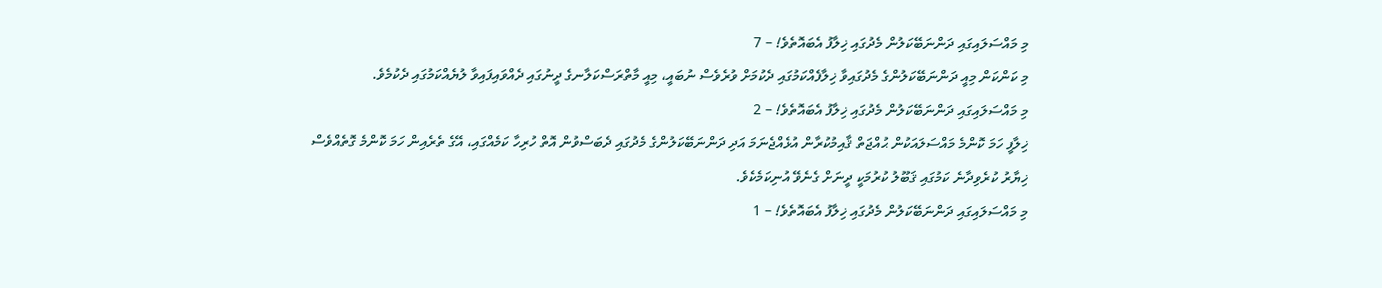މި މައްސަލައިގައި ދަންނަބޭކަލުން މެދުގައި ޚިލާފު އެބައޮތެވެ! – 7
މި ކަންކަން މިއީ ދަންނަބޭކަލުންގެ މެދުގައިވާ ޚިލާފެއްކަމުގައި ދެކުމަށް ވުރެވެސް ނުބައީ، މިއީ މާތްރަސްކަލާނގެ ދީނުގައި ދެއްވައިފައިވާ ލުޔެއްކަމުގައި ދެކުމެވެ.
މި މައްސަލައިގައި ދަންނަބޭކަލުން މެދުގައި ޚިލާފު އެބައޮތެވެ! – 2
ޚިލާފީ ހަމަ ކޮންމެ މައްސަލައަކުން ޙުއްޖަތް ޤާއިމުކުރާން އުޅެއްޖެނަމަ އަދި ދަންނަބޭކަލުންގެ މެދުގައި ދެބަސްވުން އޮތް ހުރިހާ ކަމެއްގައި، އޭގެ ތެރެއިން ހަމަ ކޮންމެ ގޮތެއްވެސް ޚިޔާރު ކުރެވިދާނެ ކަމުގައި ޤަބޫލު ކުރުމަކީ ދީނަށް ގެނެވޭ އުނިކަމެކެވެ.
މި މައްސަލައިގައި ދަންނަބޭކަލުން މެދުގައި ޚިލާފު އެބައޮތެވެ! – 1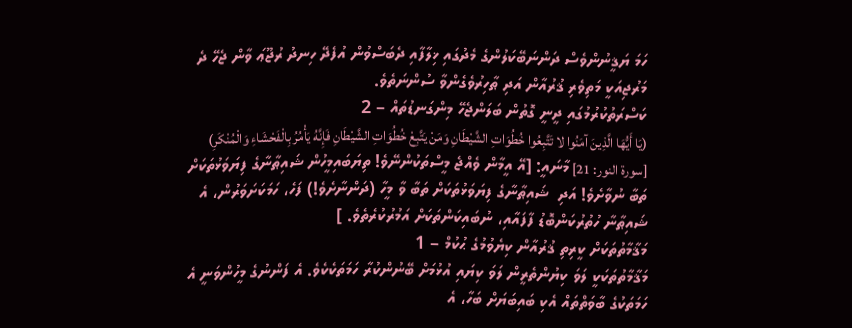ހަމަ ޔަޤީނުންވެސް ދަންނަބޭކަލުންގެ މެދުގައި ޚިލާފާއި ދެބަސްވުން އުފެދޭ ހިނދު ރުޖޫޢަ ވާން ޖެހޭ ދެ މަރުޖިއަކީ މަތިވެރި ޤުރުއާން އަދި ޠާހިރުވެގެންވާ ސުންނަތެވެ.
ކަސްރަތުކުރުމުގައި ދީނީ ގޮތުން ބަލަންޖެހޭ މިންގަނޑުތައް – 2
(يَا أَيُّهَا الَّذِينَ آمَنُوا لا تَتَّبِعُوا خُطُوَاتِ الشَّيْطَانِ وَمَنْ يَتَّبِعْ خُطُوَاتِ الشَّيْطَانِ فَإِنَّهُ يَأْمُرُ بِالْفَحْشَاءِ وَالْمُنْكَرِ) [سورة النور: 21] މާނައީ: [އޭ އީމާން ވެއްޖެ މީސްތަކުންނޭވެ! ތިޔަބައިމީހުން ޝައިޠާނާގެ ފިޔަވަޅުތަކަށް ތަބާ ނުވާށެވެ! އަދި  ޝައިޠާނާގެ ފިޔަވަޅުތަކަށް ތަބާ ވާ މީހާ (ދަންނާށެވެ!) ފަހެ، ހަމަކަށަވަރުން، އެ  ޝައިޠާނާ ހުތުރުކަންބޮޑު ފާފައާއި، ނުބައިކަންތަކަށް އަމުރުކުރެތެވެ. ]
މަޤާމާތުތަކަށް ކީރިތި ޤުރުއާން ކިޔެވުމުގެ ޙުކުމް – 1
މަޤާމާތުތަކަކީ ލަވަ ކިޔުންތެރީން ލަވަ ކިޔައި އުޅުމަށް ބޭނުންކުރާ ހަމަތަކެކެވެ. އެ ފަންނުގެ މީހުންވަނީ އެ ހަމަތަކުގެ ބާވަތްތައް އެކި ބައިބަޔަށް ބަހާ، އެ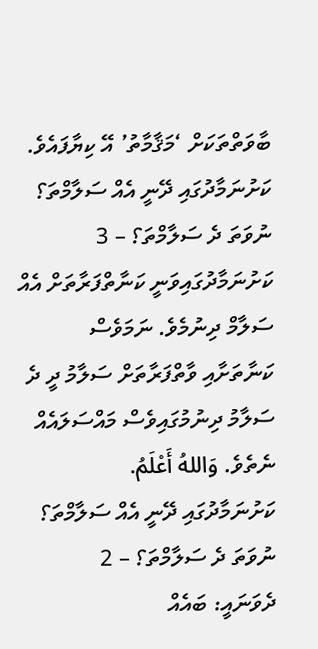ބާވަތްތަކަށް ‘މަޤާމާތު’ އޭ ކިޔާފައެވެ.
ކަށުނަމާދުގައި ދޭނީ އެއް ސަލާމްތަ؟ ނުވަތަ ދެ ސަލާމްތަ؟ – 3
ކަށުނަމާދުގައިވަނީ ކަނާތްފަރާތަށް އެއް ސަލާމް ދިނުމެވެ. ނަމަވެސް ކަނާތަށާއި ވާތްފަރާތަށް ސަލާމު ދީ ދެ ސަލާމު ދިނުމުގައިވެސް މައްސަލައެއް ނެތެވެ. وَاللهُ أَعْلَمُ.
ކަށުނަމާދުގައި ދޭނީ އެއް ސަލާމްތަ؟ ނުވަތަ ދެ ސަލާމްތަ؟ – 2
ދެވަނައީ: ބައެއް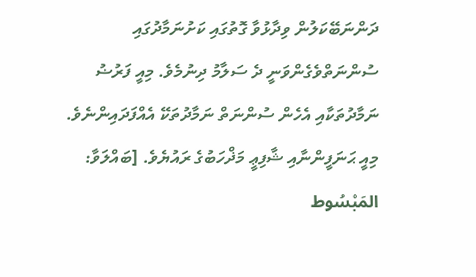ދަންނަބޭކަލުން ވިދާޅުވާ ގޮތުގައި ކަށުނަމާދުގައި ސުންނަތްވެގެންވަނީ ދެ ސަލާމު ދިނުމެވެ. މިއީ ފަރުޟު ނަމާދުތަކާއި އެހެން ސުންނަތް ނަމާދުތަކޭ އެއްފަދައިންނެވެ. މިއީ ޙަނަފީންނާއި ޝާފިޢީ މަޛްހަބުގެ ރައުޔެވެ. [ބައްލަވާ: المَبْسُوط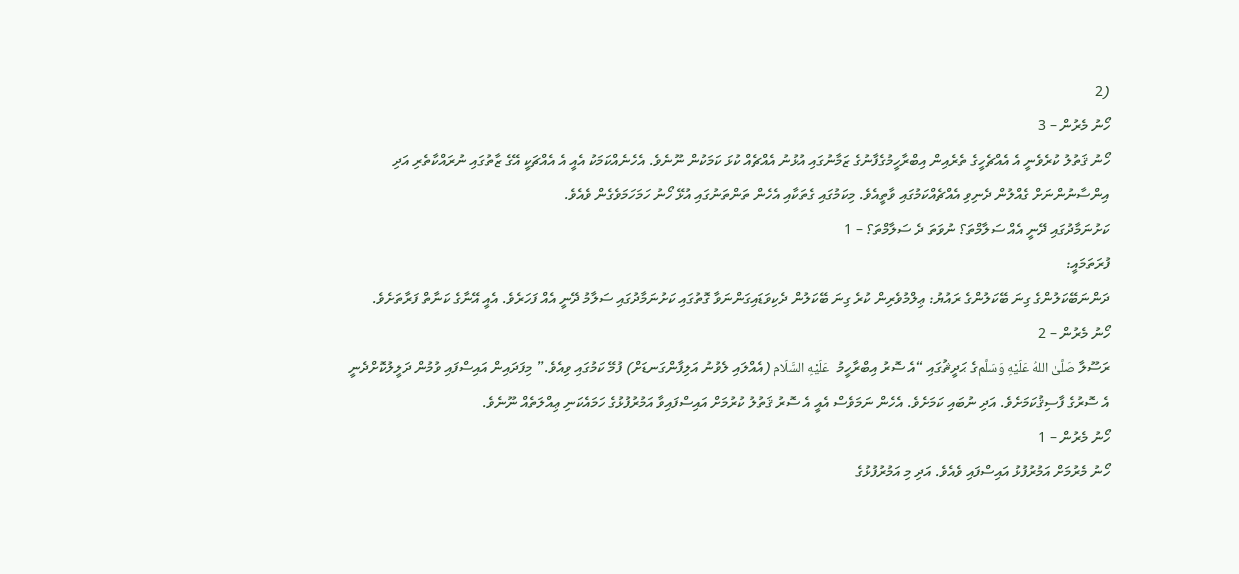(2
ހޯނު މެރުން – 3
ހޯނު ޤަތުލު ކުރެވެނީ އެ އެއްޗެހީގެ ތެރެއިން އިބްރާހީމުގެފާނުގެ ޒަމާނުގައި އުޅުނު އެއްޗެއް ކުޅަ ކަމަކުން ނޫނެވެ. އެހެނެއްކަމަކު އެއީ އެ އެއްޗަކީ އޭގެ ޒާތުގައި ނުރައްކާތެރި އަދި އިންސާނުންނަށް ގެއްލުން ދެނިވި އެއްޗެއްކަމުގައި ވާތީއެވެ. މިކަމުގައި ގެތަކާއި އެހެން ތަންތަނުގައި އުޅޭ ހޯނު ހަމަހަމަވެގެން ވެއެވެ.
ކަށުނަމާދުގައި ދޭނީ އެއް ސަލާމްތަ؟ ނުވަތަ ދެ ސަލާމްތަ؟ – 1
ފުރަތަމައީ:
ދަންނަބޭކަލުންގެ ގިނަ ބޭކަލުންގެ ރައުޔު: ޢިލްމުވެރިން ކުރެ ގިނަ ބޭކަލުން ދެކިވަޑައިގަންނަވާ ގޮތުގައި ކަށުނަމާދުގައި ސަލާމު ދޭނީ އެއް ފަހަރެވެ. އެއީ އޭނާގެ ކަނާތް ފަރާތަށެވެ.
ހޯނު މެރުން – 2
ރަސޫލާ صَلَّىٰ اللهُ عَلَيْهِ وَسَلَّمގެ ޙަދީޘުގައި “އެ ސޮރު އިބްރާހީމު  عَلَيْهِ السَّلَام (އެއްލައި ލެވުނު އަލިފާންގަނޑަށް) ފުމޭ ކަމުގައި ވިއެވެ.” މިފަދައިން އައިސްފައި ވުމުން ދަލީލުކޮށްދެނީ އެ ސޮރުގެ ފާސިޤުކަމަށެވެ. އަދި ނުބައި ކަމަށެވެ. އެހެން ނަމަވެސް އެއީ އެ ސޮރު ޤަތުލު ކުރުމަށް އައިސްފައިވާ އަމުރުފުޅުގެ ހަމައެކަނި ޢިއްލަތެއް ނޫނެވެ.
ހޯނު މެރުން – 1
ހޯނު މެރުމަށް އަމުރުފުޅު އައިސްފައި ވެއެވެ. އަދި މި އަމުރުފުޅުގެ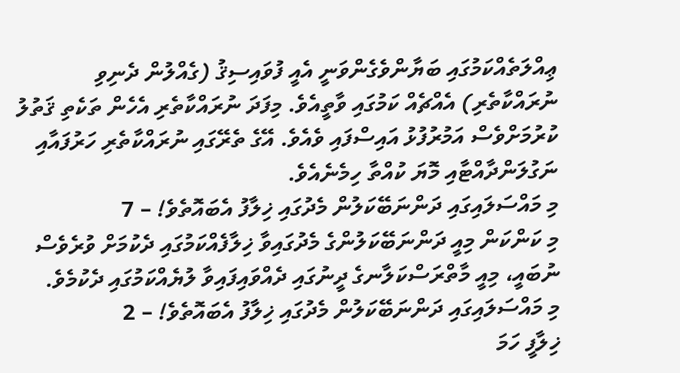ޢިއްލަތެއްކަމުގައި ބަޔާންވެގެންވަނީ އެއީ ފުވައިސިޤު (ގެއްލުން ދެނިވި ނުރައްކާތެރި) އެއްޗެއް ކަމުގައި ވާތީއެވެ. މިފަދަ ނުރައްކާތެރި އެހެން ތަކެތި ޤަތުލު ކުރުމަށްވެސް އަމުރުފުޅު އައިސްފައި ވެއެވެ. އޭގެ ތެރޭގައި ނުރައްކާތެރި ހަރުފައާއި ނަގުލަންދާއްޓާއި މޮޔަ ކުއްތާ ހިމެނެއެވެ.
މި މައްސަލައިގައި ދަންނަބޭކަލުން މެދުގައި ޚިލާފު އެބައޮތެވެ! – 7
މި ކަންކަން މިއީ ދަންނަބޭކަލުންގެ މެދުގައިވާ ޚިލާފެއްކަމުގައި ދެކުމަށް ވުރެވެސް ނުބައީ، މިއީ މާތްރަސްކަލާނގެ ދީނުގައި ދެއްވައިފައިވާ ލުޔެއްކަމުގައި ދެކުމެވެ.
މި މައްސަލައިގައި ދަންނަބޭކަލުން މެދުގައި ޚިލާފު އެބައޮތެވެ! – 2
ޚިލާފީ ހަމަ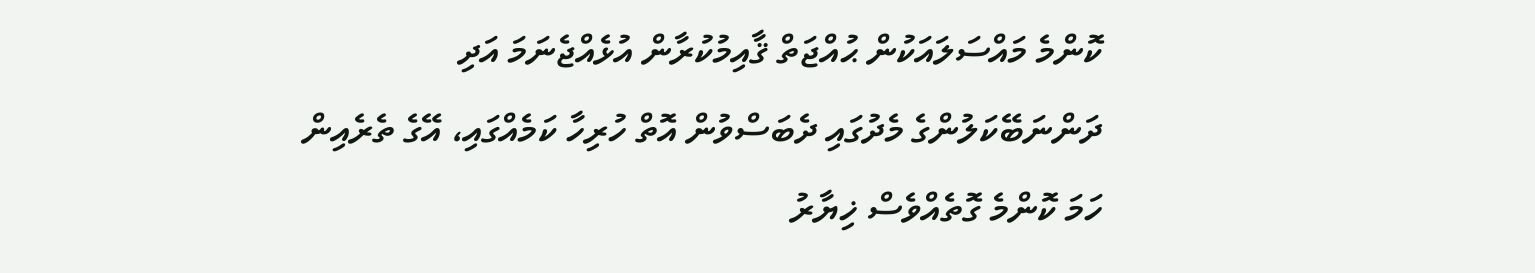ކޮންމެ މައްސަލައަކުން ޙުއްޖަތް ޤާއިމުކުރާން އުޅެއްޖެނަމަ އަދި ދަންނަބޭކަލުންގެ މެދުގައި ދެބަސްވުން އޮތް ހުރިހާ ކަމެއްގައި، އޭގެ ތެރެއިން ހަމަ ކޮންމެ ގޮތެއްވެސް ޚިޔާރު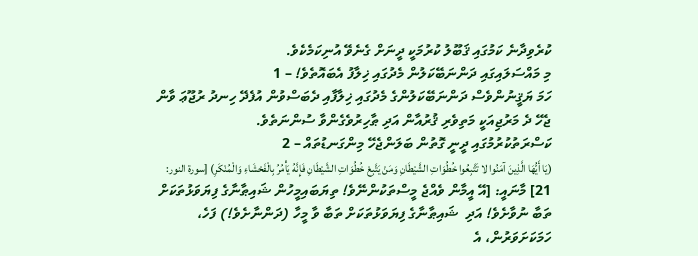ކުރެވިދާނެ ކަމުގައި ޤަބޫލު ކުރުމަކީ ދީނަށް ގެނެވޭ އުނިކަމެކެވެ.
މި މައްސަލައިގައި ދަންނަބޭކަލުން މެދުގައި ޚިލާފު އެބައޮތެވެ! – 1
ހަމަ ޔަޤީނުންވެސް ދަންނަބޭކަލުންގެ މެދުގައި ޚިލާފާއި ދެބަސްވުން އުފެދޭ ހިނދު ރުޖޫޢަ ވާން ޖެހޭ ދެ މަރުޖިއަކީ މަތިވެރި ޤުރުއާން އަދި ޠާހިރުވެގެންވާ ސުންނަތެވެ.
ކަސްރަތުކުރުމުގައި ދީނީ ގޮތުން ބަލަންޖެހޭ މިންގަނޑުތައް – 2
(يَا أَيُّهَا الَّذِينَ آمَنُوا لا تَتَّبِعُوا خُطُوَاتِ الشَّيْطَانِ وَمَنْ يَتَّبِعْ خُطُوَاتِ الشَّيْطَانِ فَإِنَّهُ يَأْمُرُ بِالْفَحْشَاءِ وَالْمُنْكَرِ) [سورة النور: 21] މާނައީ: [އޭ އީމާން ވެއްޖެ މީސްތަކުންނޭވެ! ތިޔަބައިމީހުން ޝައިޠާނާގެ ފިޔަވަޅުތަކަށް ތަބާ ނުވާށެވެ! އަދި  ޝައިޠާނާގެ ފިޔަވަޅުތަކަށް ތަބާ ވާ މީހާ (ދަންނާށެވެ!) ފަހެ، ހަމަކަށަވަރުން، އެ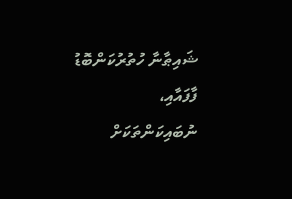ޝައިޠާނާ ހުތުރުކަންބޮޑު ފާފައާއި، ނުބައިކަންތަކަށް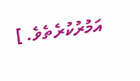އަމުރުކުރެތެވެ. ]